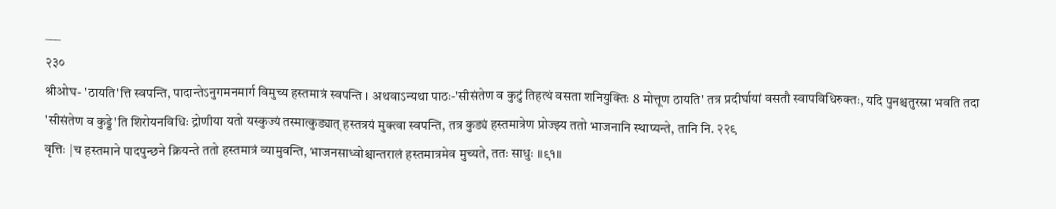___
२३०
श्रीओघ- 'ठायति'त्ति स्वपन्ति, पादान्तेऽनुगमनमार्ग विमुच्य हस्तमात्रं स्वपन्ति । अथवाऽन्यथा पाठः-'सीसंतेण व कुटुं तिहत्थं वसता शनियुक्तिः 8 मोत्तूण ठायति' तत्र प्रदीर्घायां वसतौ स्वापविधिरुक्तः, यदि पुनश्चतुरस्रा भवति तदा 'सीसंतेण व कुड्डे'ति शिरोयनविधिः द्रोणीया यतो यस्कुज्यं तस्मात्कुड्यात् हस्तत्रयं मुक्त्वा स्वपन्ति, तत्र कुड्यं हस्तमात्रेण प्रोज्झ्य ततो भाजनानि स्थाप्यन्ते, तानि नि. २२९
वृत्तिः |च हस्तमाने पादपुन्छने क्रियन्ते ततो हस्तमात्रं व्यामुवन्ति, भाजनसाध्वोश्चान्तरालं हस्तमात्रमेव मुच्यते, ततः साधुः ॥९१॥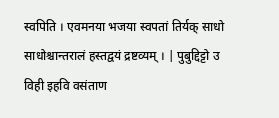स्वपिति । एवमनया भजया स्वपतां तिर्यक् साधो साधोश्चान्तरालं हस्तद्वयं द्रष्टव्यम् । | पुबुद्दिट्टो उ विही इहवि वसंताण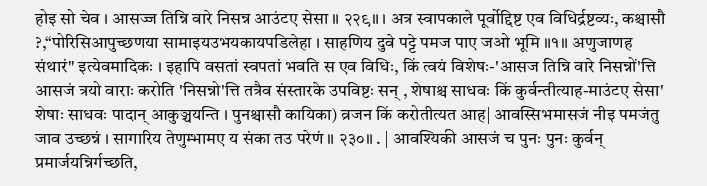होइ सो चेव । आसज्ज तिन्नि वारे निसन्न आउंटए सेसा ॥ २२९॥ । अत्र स्वापकाले पूर्वोद्दिष्ट एव विधिर्द्रष्टव्यः, कश्चासौ ?,“पोरिसिआपुच्छणया सामाइयउभयकायपडिलेहा । साहणिय दुवे पट्टे पमज पाए जओ भूमि ॥१॥ अणुजाणह संथारं" इत्येवमादिकः । इहापि वसतां स्वपतां भवति स एव विधिः, किं त्वयं विशेषः-'आसज तिन्नि वारे निसन्नों'त्ति आसजं त्रयो वाराः करोति 'निसन्नो'त्ति तत्रैव संस्तारके उपविष्टः सन् , शेषाश्च साधवः किं कुर्वन्तीत्याह-माउंटए सेसा' शेषाः साधवः पादान् आकुञ्चयन्ति । पुनश्चासौ कायिका) व्रजन किं करोतीत्यत आह| आवस्सिभमासजं नीइ पमजंतु जाव उच्छन्नं । सागारिय तेणुम्भामए य संका तउ परेणं ॥ २३०॥ . | आवश्यिकी आसजं च पुनः पुनः कुर्वन् प्रमार्जयन्निर्गच्छति,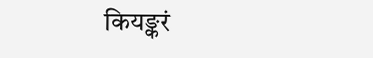कियङ्करं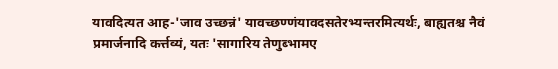यावदित्यत आह-'जाव उच्छन्नं' यावच्छण्णंयावदसतेरभ्यन्तरमित्यर्थः, बाह्यतश्च नैवं प्रमार्जनादि कर्त्तव्यं, यतः 'सागारिय तेणुब्भामए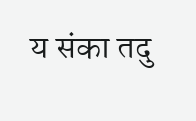य संका तदु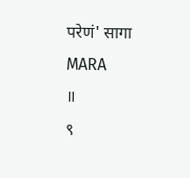परेणं' सागा
MARA
॥
९